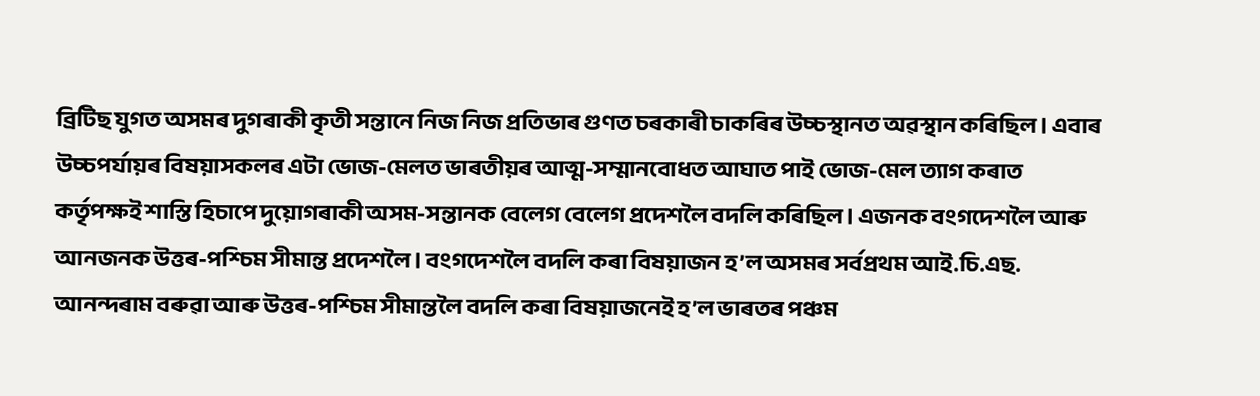ব্ৰিটিছ যুগত অসমৰ দুগৰাকী কৃতী সন্তানে নিজ নিজ প্রতিভাৰ গুণত চৰকাৰী চাকৰিৰ উচ্চস্থানত অৱস্থান কৰিছিল। এবাৰ উচ্চপৰ্যায়ৰ বিষয়াসকলৰ এটা ভোজ-মেলত ভাৰতীয়ৰ আত্ম-সম্মানবোধত আঘাত পাই ভোজ-মেল ত্যাগ কৰাত কৰ্তৃপক্ষই শাস্তি হিচাপে দুয়োগৰাকী অসম-সন্তানক বেলেগ বেলেগ প্ৰদেশলৈ বদলি কৰিছিল। এজনক বংগদেশলৈ আৰু আনজনক উত্তৰ-পশ্চিম সীমান্ত প্রদেশলৈ। বংগদেশলৈ বদলি কৰা বিষয়াজন হ’ল অসমৰ সৰ্বপ্ৰথম আই.চি.এছ. আনন্দৰাম বৰুৱা আৰু উত্তৰ-পশ্চিম সীমান্তলৈ বদলি কৰা বিষয়াজনেই হ’ল ভাৰতৰ পঞ্চম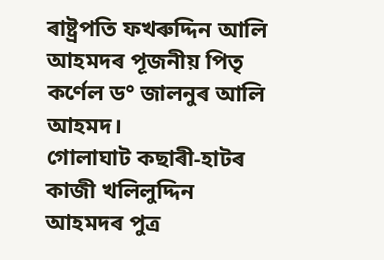ৰাষ্ট্ৰপতি ফখৰুদ্দিন আলি আহমদৰ পূজনীয় পিতৃ কর্ণেল ড° জালনুৰ আলি আহমদ।
গোলাঘাট কছাৰী-হাটৰ কাজী খলিলুদ্দিন আহমদৰ পুত্ৰ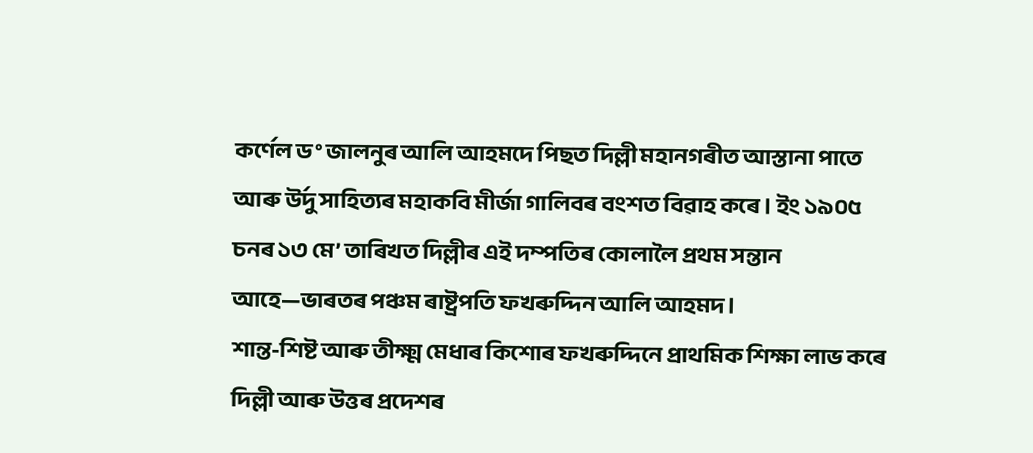কৰ্ণেল ড° জালনুৰ আলি আহমদে পিছত দিল্লী মহানগৰীত আস্তানা পাতে আৰু উর্দু সাহিত্যৰ মহাকবি মীর্জা গালিবৰ বংশত বিৱাহ কৰে। ইং ১৯০৫ চনৰ ১৩ মে’ তাৰিখত দিল্লীৰ এই দম্পতিৰ কোলালৈ প্ৰথম সন্তান আহে—ভাৰতৰ পঞ্চম ৰাষ্ট্ৰপতি ফখৰুদ্দিন আলি আহমদ।
শান্ত-শিষ্ট আৰু তীক্ষ্ম মেধাৰ কিশোৰ ফখৰুদ্দিনে প্রাথমিক শিক্ষা লাভ কৰে দিল্লী আৰু উত্তৰ প্ৰদেশৰ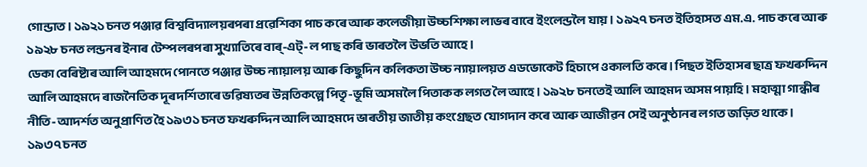গোন্ডাত। ১৯২১ চনত পঞ্জাৱ বিশ্ববিদ্যালয়ৰপৰা প্ৰৱেশিকা পাচ কৰে আৰু কলেজীয়া উচ্চশিক্ষা লাভৰ বাবে ইংলেন্ডলৈ যায়। ১৯২৭ চনত ইতিহাসত এম.এ. পাচ কৰে আৰু ১৯২৮ চনত লন্ডনৰ ইনাৰ টেম্পলৰপৰা সুখ্যাতিৰে বাৰ্-এট্-ল পাছ কৰি ভাৰতলৈ উভতি আহে।
ডেকা বেৰিষ্টাৰ আলি আহমদে পোনতে পঞ্জাৱ উচ্চ ন্যায়ালয় আৰু কিছুদিন কলিকতা উচ্চ ন্যায়ালয়ত এডভোকেট হিচাপে ওকালতি কৰে। পিছত ইতিহাসৰ ছাত্ৰ ফখৰুদ্দিন আলি আহমদে ৰাজনৈতিক দূৰদৰ্শিতাৰে ভৱিষ্যতৰ উন্নতিকল্পে পিতৃ-ভূমি অসমলৈ পিতাকক লগত লৈ আহে। ১৯২৮ চনতেই আলি আহমদ অসম পায়হি। মহাত্মা গান্ধীৰ নীতি-আদৰ্শত অনুপ্রাণিত হৈ ১৯৩১ চনত ফখৰুদ্দিন আলি আহমদে ভাৰতীয় জাতীয় কংগ্ৰেছত যোগদান কৰে আৰু আজীৱন সেই অনুষ্ঠানৰ লগত জড়িত থাকে।
১৯৩৭ চনত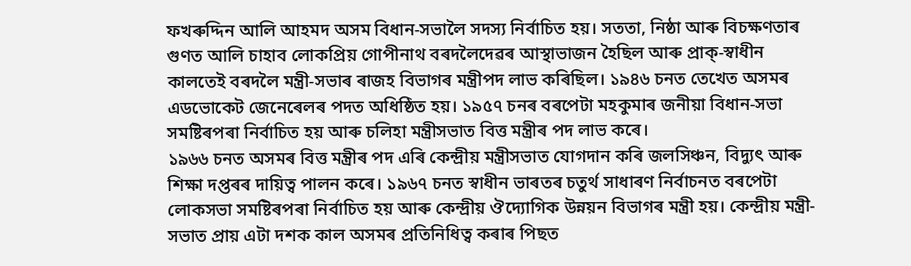ফখৰুদ্দিন আলি আহমদ অসম বিধান-সভালৈ সদস্য নির্বাচিত হয়। সততা, নিষ্ঠা আৰু বিচক্ষণতাৰ গুণত আলি চাহাব লোকপ্রিয় গোপীনাথ বৰদলৈদেৱৰ আস্থাভাজন হৈছিল আৰু প্ৰাক্-স্বাধীন কালতেই বৰদলৈ মন্ত্ৰী-সভাৰ ৰাজহ বিভাগৰ মন্ত্ৰীপদ লাভ কৰিছিল। ১৯৪৬ চনত তেখেত অসমৰ এডভোকেট জেনেৰেলৰ পদত অধিষ্ঠিত হয়। ১৯৫৭ চনৰ বৰপেটা মহকুমাৰ জনীয়া বিধান-সভা সমষ্টিৰপৰা নিৰ্বাচিত হয় আৰু চলিহা মন্ত্রীসভাত বিত্ত মন্ত্ৰীৰ পদ লাভ কৰে।
১৯৬৬ চনত অসমৰ বিত্ত মন্ত্ৰীৰ পদ এৰি কেন্দ্ৰীয় মন্ত্ৰীসভাত যোগদান কৰি জলসিঞ্চন, বিদ্যুৎ আৰু শিক্ষা দপ্তৰৰ দায়িত্ব পালন কৰে। ১৯৬৭ চনত স্বাধীন ভাৰতৰ চতুৰ্থ সাধাৰণ নিৰ্বাচনত বৰপেটা লোকসভা সমষ্টিৰপৰা নিৰ্বাচিত হয় আৰু কেন্দ্ৰীয় ঔদ্যোগিক উন্নয়ন বিভাগৰ মন্ত্ৰী হয়। কেন্দ্রীয় মন্ত্রী-সভাত প্রায় এটা দশক কাল অসমৰ প্ৰতিনিধিত্ব কৰাৰ পিছত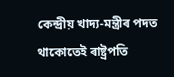কেন্দ্ৰীয় খাদ্য-মন্ত্ৰীৰ পদত থাকোতেই ৰাষ্ট্ৰপতি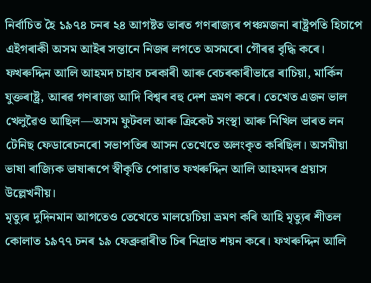নির্বাচিত হৈ ১৯৭৪ চনৰ ২৪ আগষ্টত ভাৰত গণৰাজ্যৰ পঞ্চমজনা ৰাষ্ট্ৰপতি হিচাপে এইগৰাকী অসম আইৰ সন্তানে নিজৰ লগতে অসমৰো গৌৰৱ বৃদ্ধি কৰে।
ফখৰুদ্দিন আলি আহমদ চাহাব চৰকাৰী আৰু বেচৰকাৰীভাৱে ৰাচিয়া, মার্কিন যুক্তৰাষ্ট্ৰ, আৰৱ গণৰাজ্য আদি বিশ্বৰ বহু দেশ ভ্ৰমণ কৰে। তেখেত এজন ভাল খেলুৱৈও আছিল—অসম ফুটবল আৰু ক্ৰিকেট সংস্থা আৰু নিখিল ভাৰত লন টেনিছ ফেডাৰেচনৰো সভাপতিৰ আসন তেখেতে অলংকৃত কৰিছিল। অসমীয়া ভাষা ৰাজ্যিক ভাষাৰূপে স্বীকৃতি পোৱাত ফখৰুদ্দিন আলি আহমদৰ প্রয়াস উল্লেখনীয়।
মৃত্যুৰ দুদিনমান আগতেও তেখেতে মালয়েচিয়া ভ্ৰমণ কৰি আহি মৃত্যুৰ শীতল কোলাত ১৯৭৭ চনৰ ১৯ ফেব্ৰুৱাৰীত চিৰ নিদ্ৰাত শয়ন কৰে। ফখৰুদ্দিন আলি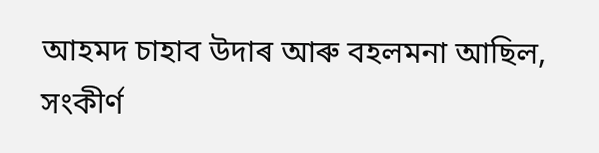আহমদ চাহাব উদাৰ আৰু বহলমনা আছিল, সংকীর্ণ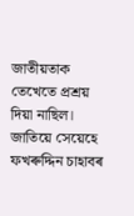জাতীয়তাক তেখেতে প্রশ্রয় দিয়া নাছিল। জাতিয়ে সেয়েহে ফখৰুদ্দিন চাহাবৰ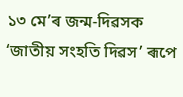১৩ মে’ৰ জন্ম-দিৱসক ‘জাতীয় সংহতি দিৱস’ ৰূপে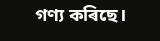গণ্য কৰিছে।